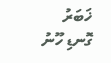ޚަބަރު
ގޮނޑި ހޫނު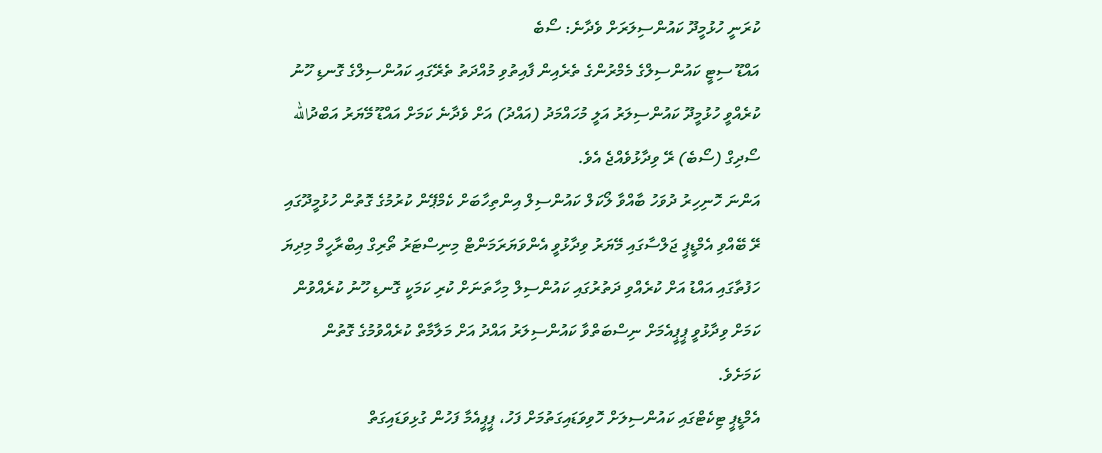ކުރަނީ ހުޅުމީދޫ ކައުންސިލަރަށް ވެދާނެ: ސޯބެ
އައްޑޫ ސިޓީ ކައުންސިލްގެ މެމްރުންގެ ތެރެއިން ފާއިތުވި މުއްދަތު ތެރޭގައި ކައުންސިލްގެ ގޮނޑި ހޫނު ކުރެއްވީ ހުޅުމީދޫ ކައުންސިލަރު އަލީ މުހައްމަދު (އައްދު) އަށް ވެދާނެ ކަމަށް އައްޑޫ މޭޔަރު އަބްދުالله ސޯދިގް (ސޯބެ) ރޭ ވިދާޅުވެއްޖެ އެވެ.
އަންނަ ހޮނިހިރު ދުވަހު ބާއްވާ ލޯކަލް ކައުންސިލް އިންތިހާބަށް ކެމްޕޭން ކުރުމުގެ ގޮތުން ހުޅުމީދޫގައި ރޭ ބޭއްވި އެމްޑީޕީ ޖަލްސާގައި މޭޔަރު ވިދާޅުވީ އެންވަޔަރަމަންޓް މިނިސްޓަރު ތޯރިގް އިބްރާހީމް މިދިޔަ ހަފުތާގައި އައްޑު އަށް ކުރެއްވި ދަތުރުގައި ކައުންސިލް މިހާތަނަށް ކުރި ކަމަކީ ގޮނޑި ހޫނު ކުރެއްވުން ކަމަށް ވިދާޅުވީ ޕީޕީއެމަށް ނިސްބަތްވާ ކައުންސިލަރު އައްދު އަށް މަލާމާތް ކުރެއްވުމުގެ ގޮތުން ކަމަށެވެ.
އެމްޑީޕީ ޓިކެޓްގައި ކައުންސިލަށް ހޮވިވަޑައިގަތުމަށް ފަހު، ޕީޕީއެމާ ފަހުން ގުޅިވަޑައިގަތް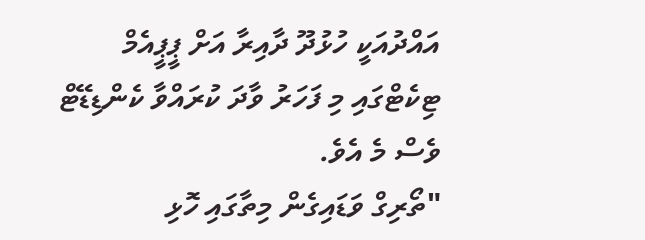އައްދުއަކީ ހުޅުދޫ ދާއިރާ އަށް ޕީޕީއެމް ޓިކެޓްގައި މި ފަހަރު ވާދަ ކުރައްވާ ކެންޑިޑޭޓް ވެސް މެ އެވެ.
"ތޯރިގް ވަޑައިގެން މިތާގައި ހޮޅި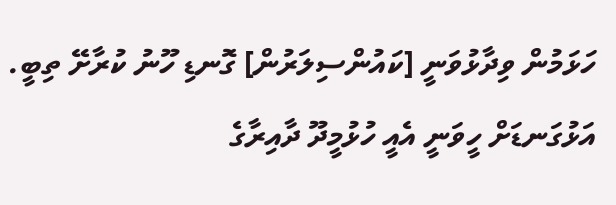ހަޅަމުން ވިދާޅުވަނީ [ކައުންސިލަރުން] ގޮނޑި ހޫނު ކުރާށޭ ތިބީ. އަޅުގަނޑަށް ހީވަނީ އެއީ ހުޅުމީދޫ ދާއިރާގެ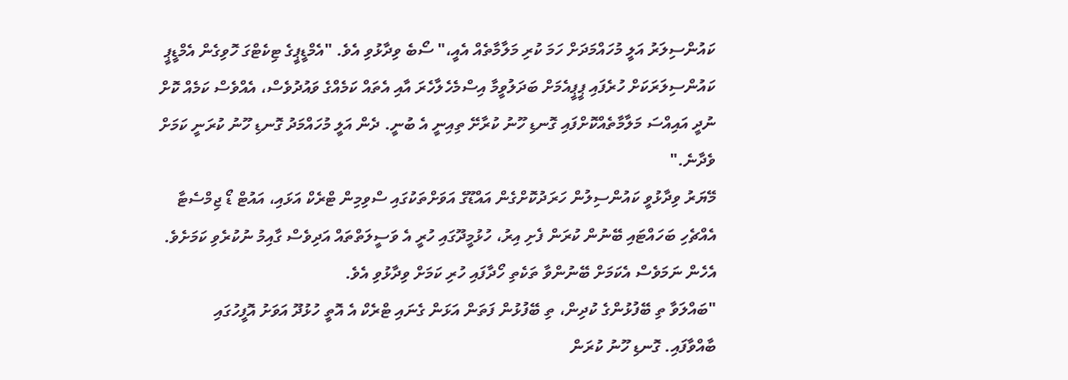ކައުންސިލަރު އަލީ މުހައްމަދަށް ހަމަ ކުރި މަލާމާތެއް އެއީ،" ސޯބެ ވިދާޅުވި އެވެ. "އެމްޑީޕީގެ ޓިކެޓްގަ ހޮވިގެން އެމްޑީޕީ ކައުންސިލަރަކަށް ހުރެފައި ޕީޕީއެމަށް ބަދަލުވީމާ އިސްމެހެލާހެރަ އާއި އެތައް ކަމެއްގެ ވައުދުވެސް، އެއްވެސް ކަމެއް ކޮށް ނުދީ އައިއްސަ މަލާމާތެއްކޮށްފައި ގޮނޑި ހޫނު ކުރާށޭ ތިއިނީ އެ ބުނީ. ދެން އަލީ މުހައްމަދު ގޮނޑި ހޫނު ކުރަނީ ކަމަށް ވެދާނެ."
މޭޔަރު ވިދާޅުވީ ކައުންސިލުން ހަރަދުކޮށްގެން އައްޑޫގެ އަވަށްތަކުގައި ސްވިމިން ޓްރެކް އަޅައި، އައުޓް ޑޯ ޖިމްސެޓާ އެއްޗެހި ބަހައްޓައި ބޭނުން ކުރަން ފެށި އިރު، ހުޅުމީދޫގައި ހުރީ އެ ވަސީލަތްތައް އަދިވެސް ގާއިމު ނުކުރެވި ކަމަށެވެ.
އެހެން ނަމަވެސް އެކަމަށް ބޭނުންވާ ތަކެތި ހޯދާފައި ހުރި ކަމަށް ވިދާޅުވި އެވެ.
"ބައްލަވާ ތި ބޭފުޅުންގެ ކުދިން، ތި ބޭފުޅުން ފަތަން އަޅަން ގެނައި ޓްރެކް އެ އޮތީ ހުޅުދޫ އަވަށު އޮފީހުގައި ބާއްވާފައި. ގޮނޑި ހޫނު ކުރަން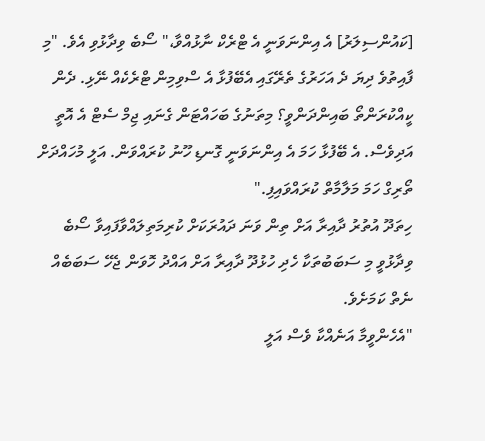[ކައުންސިލަރު] އެ އިންނަވަނީ އެ ޓްރެކް ނާޅުއްވާ،" ސޯބެ ވިދާޅުވި އެވެ. "މި ފާއިތުވެ ދިޔަ ދެ އަހަރުގެ ތެރޭގައި އެބޭފުޅާ އެ ސްވިމިން ޓްރެކެއް ނޭޅި. ދެން ކީއްކުރަންތޯ ބައިންދަންވީ؟ މިތަނުގެ ބަހައްޓަން ގެނައި ޖިމް ސެޓް އެ އޮތީ އަދިވެސް. އެ ބޭފުޅާ ހަމަ އެ އިންނަވަނީ ގޮނޑި ހޫނު ކުރައްވަން. އަލީ މުހައްދަށް ތޯރިގް ހަމަ މަލާމާތް ކުރައްވައިފި."
ހިތަދޫ އުތުރު ދާއިރާ އަށް ތިން ވަނަ ދައުރަކަށް ކުރިމަތިލައްވާފައިވާ ސޯބެ ވިދާޅުވީ މި ސަބަބުތަކާ ހެދި ހުޅުދޫ ދާއިރާ އަށް އައްދު ހޮވަން ޖެހޭ ސަބަބެއް ނެތް ކަމަށެވެ.
"އެހެންވީމާ އަނެއްކާ ވެސް އަލީ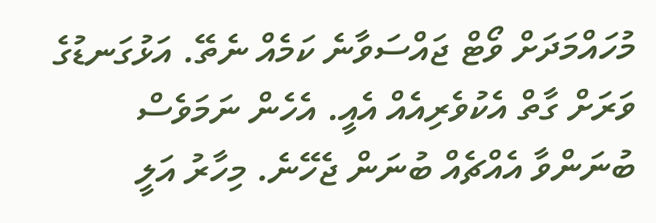މުހައްމަދަށް ވޯޓް ޖައްސަވާނެ ކަމެއް ނެތޭ. އަޅުގަނޑުގެ ވަރަށް ގާތް އެކުވެރިއެއް އެއީ. އެހެން ނަމަވެސް ބުނަންވާ އެއްޗެއް ބުނަން ޖެހޭނެ. މިހާރު އަލީ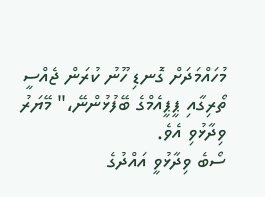މުހައްމަދަށް ގޮނޑި ހޫނު ކުރަން ޖެއްސީ ތޯރިގާއި ޕީޕީއެމްގެ ބޭފުޅުންނޭ،" މޭޔަރު ވިދާޅުވި އެވެ.
ސޯބެ ވިދާޅުވީ އައްދުގެ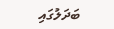ބަދަލުގައި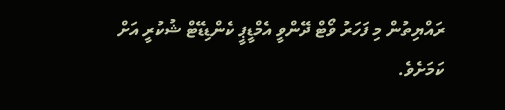ރައްޔިތުން މި ފަހަރު ވޯޓް ދޭންވީ އެމްޑީޕީ ކެންޑިޑޭޓް ޝުކުރީ އަށް ކަމަށެވެ.